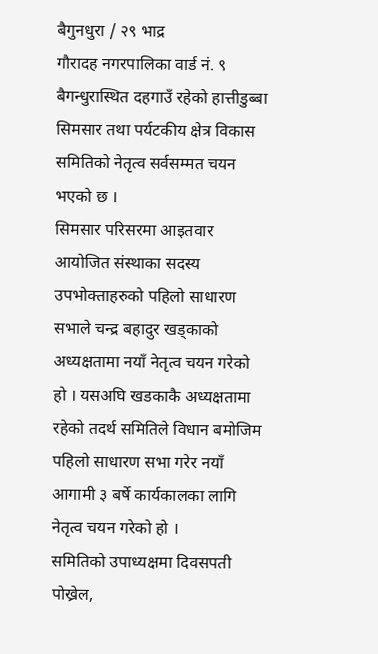बैगुनधुरा / २९ भाद्र
गौरादह नगरपालिका वार्ड नं. ९ बैगन्धुरास्थित दहगाउँ रहेको हात्तीडुब्बा सिमसार तथा पर्यटकीय क्षेत्र विकास समितिको नेतृत्व सर्वसम्मत चयन भएको छ ।
सिमसार परिसरमा आइतवार आयोजित संस्थाका सदस्य उपभोक्ताहरुको पहिलो साधारण सभाले चन्द्र बहादुर खड्काको अध्यक्षतामा नयाँ नेतृत्व चयन गरेको हो । यसअघि खडकाकै अध्यक्षतामा रहेको तदर्थ समितिले विधान बमोजिम पहिलो साधारण सभा गरेर नयाँ आगामी ३ बर्षे कार्यकालका लागि नेतृत्व चयन गरेको हो ।
समितिको उपाध्यक्षमा दिवसपती पोख्रेल,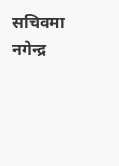सचिवमा नगेन्द्र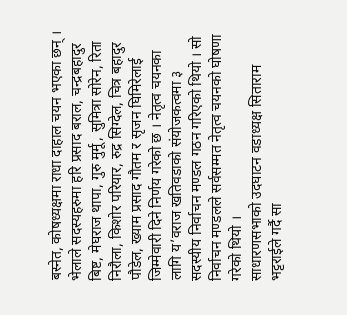बस्नेत, कोषध्यक्षमा राधा दाहाल चयन भएका छन् । भेलाले सदस्यहरुमा हरि प्रसाद बराल, चन्द्रबहादुर बिष्ट, मेघराज थापा, गुरु मुर्मू, सुमित्रा सोरेन, रिता निरौला, किशोर परियार, रुद्र सिग्देल, चित्र बहादुर पौडेल, ख्याम प्रसाद गौतम र सृजन घिमिरेलाई जिम्मेवारी दिने निर्णय गरेको छ । नेतृत्व चयनका लागि य’वराज खतिवडाको संयोजकत्वमा ३ सदस्यीय निर्वाचन मण्डल गठन गरिएको थियो । सो निर्वाचन मण्डलले सर्वसम्मत नेतृत्व चयनको घोषणा गरेको थियो ।
साधारणसभाको उदघाटन वडाध्यक्ष सिताराम भट्टराईले गर्दै सा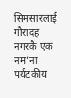सिमसारलाई गौरादह नगरकै एक नम’ना पर्यटकीय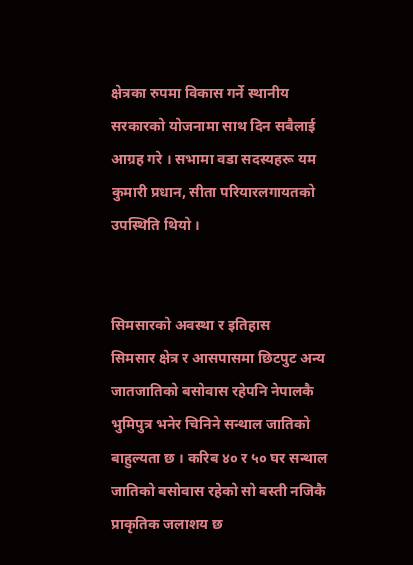क्षेत्रका रुपमा विकास गर्ने स्थानीय सरकारको योजनामा साथ दिन सबैलाई आग्रह गरे । सभामा वडा सदस्यहरू यम कुमारी प्रधान, सीता परियारलगायतको उपस्थिति थियो ।


सिमसारको अवस्था र इतिहास
सिमसार क्षेत्र र आसपासमा छिटपुट अन्य जातजातिको बसोवास रहेपनि नेपालकै भुमिपुत्र भनेर चिनिने सन्थाल जातिको बाहुल्यता छ । करिब ४० र ५० घर सन्थाल जातिको बसोवास रहेको सो बस्ती नजिकै प्राकृतिक जलाशय छ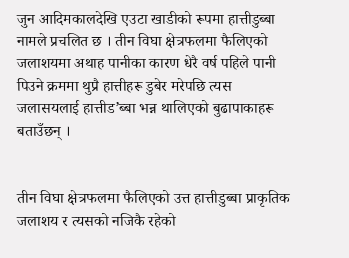जुन आदिमकालदेखि एउटा खाडीको रूपमा हात्तीडुब्बा नामले प्रचलित छ । तीन विघा क्षेत्रफलमा फैलिएको जलाशयमा अथाह पानीका कारण धेरै वर्ष पहिले पानी पिउने क्रममा थुप्रै हात्तीहरू डुबेर मरेपछि त्यस जलासयलाई हात्तीड’ब्बा भन्न थालिएको बुढापाकाहरू बताउँछन् ।


तीन विघा क्षेत्रफलमा फैलिएको उत्त हात्तीडुब्बा प्राकृतिक जलाशय र त्यसको नजिकै रहेको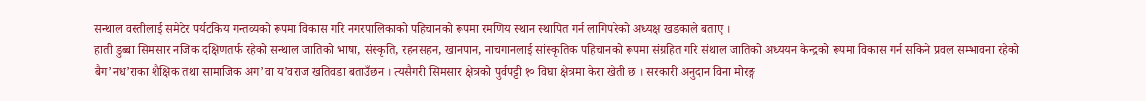सन्थाल वस्तीलाई समेटेर पर्यटकिय गन्तव्यको रूपमा विकास गरि नगरपालिकाको पहिचानको रूपमा रमणिय स्थान स्थापित गर्न लागिपरेको अध्यक्ष खडकाले बताए ।
हाती डुब्बा सिमसार नजिक दक्षिणतर्फ रहेको सन्थाल जातिको भाषा, संस्कृति, रहनसहन, खानपान, नाचगानलाई सांस्कृतिक पहिचानको रूपमा संग्रहित गरि संथाल जातिको अध्ययन केन्द्रको रूपमा विकास गर्न सकिने प्रवल सम्भावना रहेको बैग’नध’राका शैक्षिक तथा सामाजिक अग’वा य’वराज खतिवडा बताउँछन । त्यसैगरी सिमसार क्षेत्रको पुर्वपट्टी १० विघा क्षेत्रमा केरा खेती छ । सरकारी अनुदान विना मोरङ्ग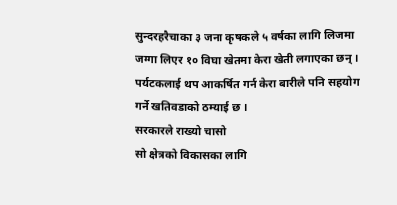सुन्दरहरैचाका ३ जना कृषकले ५ वर्षका लागि लिजमा जग्गा लिएर १० विघा खेतमा केरा खेती लगाएका छन् । पर्यटकलाई थप आकर्षित गर्न केरा बारीले पनि सहयोग गर्ने खतिवडाको ठम्याई छ ।
सरकारले राख्यो चासो
सो क्षेत्रको विकासका लागि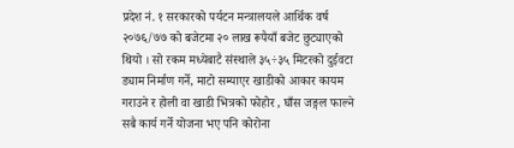प्रदेश नं. १ सरकारको पर्यटन मन्त्रालयले आर्थिक वर्ष २०७६/७७ को बजेटमा २० लाख रूपैयाँ बजेट छुट्याएको थियो । सो रकम मध्येबाटै संस्थाले ३५÷३५ मिटरको दुईवटा ड्याम निर्माण गर्ने, माटो सम्याएर खाडीको आकार कायम गराउने र होली वा खाडी भित्रको फोहोर , घाँस जङ्गल फाल्ने सबै कार्य गर्ने योजना भए पनि कोरोना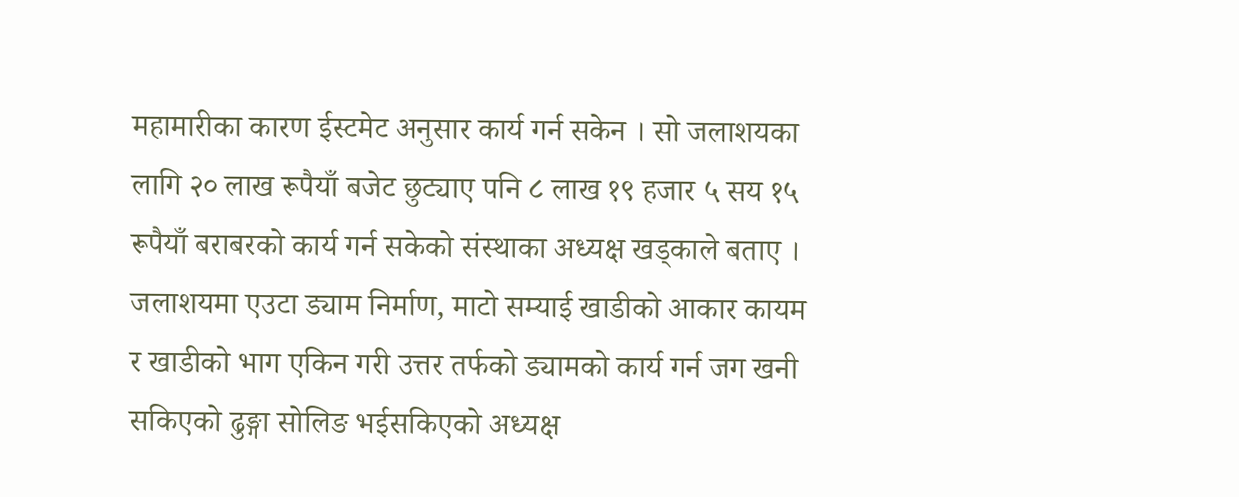महामारीका कारण ईस्टमेट अनुसार कार्य गर्न सकेन । सो जलाशयका लागि २० लाख रूपैयाँ बजेट छुट्याए पनि ८ लाख १९ हजार ५ सय १५ रूपैयाँ बराबरको कार्य गर्न सकेको संस्थाका अध्यक्ष खड्काले बताए । जलाशयमा एउटा ड्याम निर्माण, माटो सम्याई खाडीको आकार कायम र खाडीको भाग एकिन गरी उत्तर तर्फको ड्यामको कार्य गर्न जग खनी सकिएको ढुङ्गा सोलिङ भईसकिएको अध्यक्ष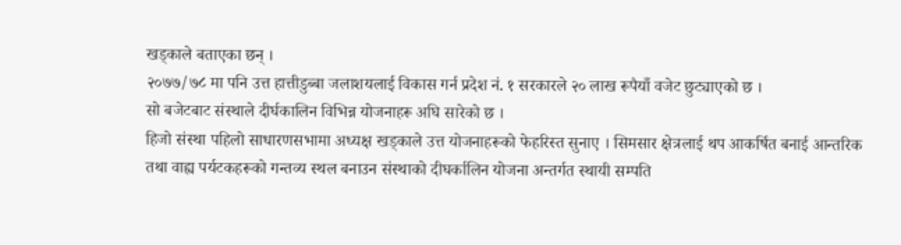खड्काले बताएका छन् ।
२०७७/७८ मा पनि उत्त हात्तीडुब्बा जलाशयलाई विकास गर्न प्रदेश नं. १ सरकारले २० लाख रूपैयाँ वजेट छुट्याएको छ ।
सो बजेटबाट संस्थाले दीर्घकालिन विभिन्न योजनाहरू अघि सारेको छ ।
हिजो संस्था पहिलो साधारणसभामा अध्यक्ष खड्काले उत्त योजनाहरूको फेहरिस्त सुनाए । सिमसार क्षेत्रलाई थप आकर्षित बनाई आन्तरिक तथा वाह्य पर्यटकहरूको गन्तव्य स्थल बनाउन संस्थाको दीघर्कालिन योजना अन्तर्गत स्थायी सम्पति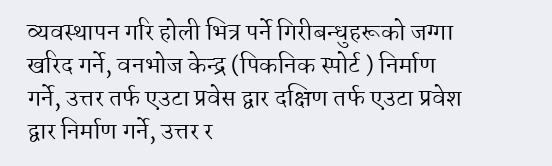व्यवस्थापन गरि होली भित्र पर्ने गिरीबन्धुहरूको जग्गा खरिद गर्ने, वनभोज केन्द्र (पिकनिक स्पोर्ट ) निर्माण गर्ने, उत्तर तर्फ एउटा प्रवेस द्वार दक्षिण तर्फ एउटा प्रवेश द्वार निर्माण गर्ने, उत्तर र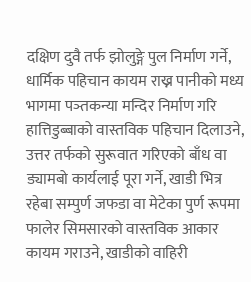दक्षिण दुवै तर्फ झोलुङ्गे पुल निर्माण गर्ने, धार्मिक पहिचान कायम राख्न पानीको मध्य भागमा पञ्तकन्या मन्दिर निर्माण गरि हात्तिडुब्बाको वास्तविक पहिचान दिलाउने, उत्तर तर्फको सुरूवात गरिएको बाँध वा ड्यामबो कार्यलाई पूरा गर्ने, खाडी भित्र रहेबा सम्पुर्ण जफडा वा मेटेका पुर्ण रूपमा फालेर सिमसारको वास्तविक आकार कायम गराउने, खाडीको वाहिरी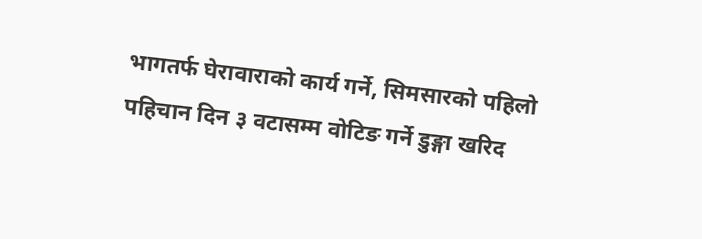भागतर्फ घेरावाराको कार्य गर्ने, सिमसारको पहिलो पहिचान दिन ३ वटासम्म वोटिङ गर्ने डुङ्गा खरिद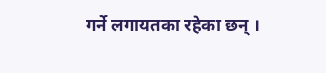गर्ने लगायतका रहेका छन् ।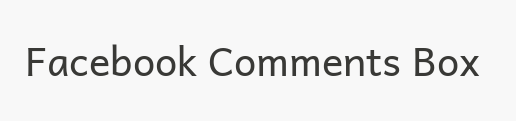Facebook Comments Box